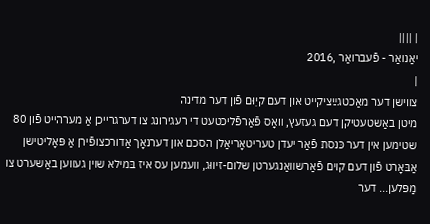| ||||
יאַנואַר - פֿעברואַר ,2016
|
צװישן דער מאַכטגײַציקייט און דעם קיִוּם פֿון דער מדינה
מיטן באַשטעטיקן דעם געזעץ, װאָס פֿאַרפֿליכטעט די רעגירונג צו דערגרייכן אַ מערהייט פֿון 80 שטימען אין דער כּנסת פֿאַר יעדן טעריטאָריאַלן הסכם און דערנאָך אַדורכצופֿירן אַ פּאָליטישן אַבּאָרט פֿון דעם קוים פֿאַרשװאַנגערטן שלום-זיווּג, װעמען עס איז בּמילא שוין געװען באַשערט צו מַפּלען... דער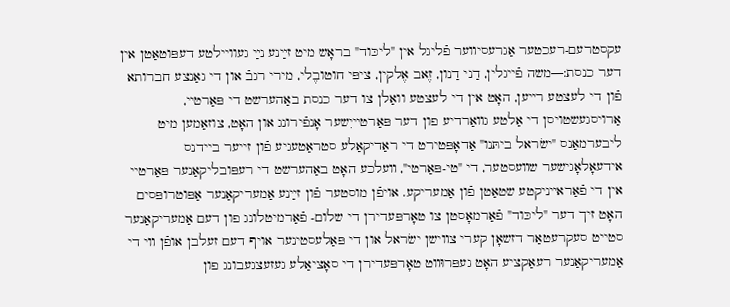עקסטרעם-רעכטער אַגרעסיװער פֿליגל אין "ליכּוד" בראָש מיט זײַנע נײַ געוויילטע דעפּוטאַטן אין דער כנסת:—משה פֿייגלין, דַני דַנון, זֶאב אֶלקין, ציפּי חוטובֶלי, מירי רגבֿ און די גאַנצע חברותא פֿון די לעצטע רײען, האָט אין די לעצטע וואַלן צו דער כנסת באַהערשט די פּאַרטײ, אַרויסגעשטויסן די אַלטע גװאַרדיע פון דער פּאַרטײיִשער אָנפֿירונג און האָט, צוזאַמען מיט ליבערמאַנס "ישׂראל ביתּנו" אַדאָפּטירט די ראַדיקאַלע סטראַטעגיע פֿון זייער ביידנס אידעאָלאָגישער שװעסטער, די "טי-פּאַרטי", װעלכע האָט באַהערשט די רעפּובליקאַנער פּאַרטיי אין די פֿאַראײניקטע שטאַטן פֿון אַמעריקע. אויפֿן מוסטער פֿון זײַנע אַמעריקאַנער אַפּוטרופּסים האָט זיך דער "ליכּוד" פֿאַרמאָסטן צו טאָרפּעדירן די שלום- פֿאַרמיטלונג פון דעם אַמעריקאַנער סטייט סעקרעטאַר דזשאָן קערי צװישן ישׂראל און די פּאַלעסטינער אויף דעם זעלבן אופֿן װי די אַמעריקאַנער רעאַקציע האָט געפּרוּװט טאָרפּעדירן די סאָציאַלע געזעצגעבונג פון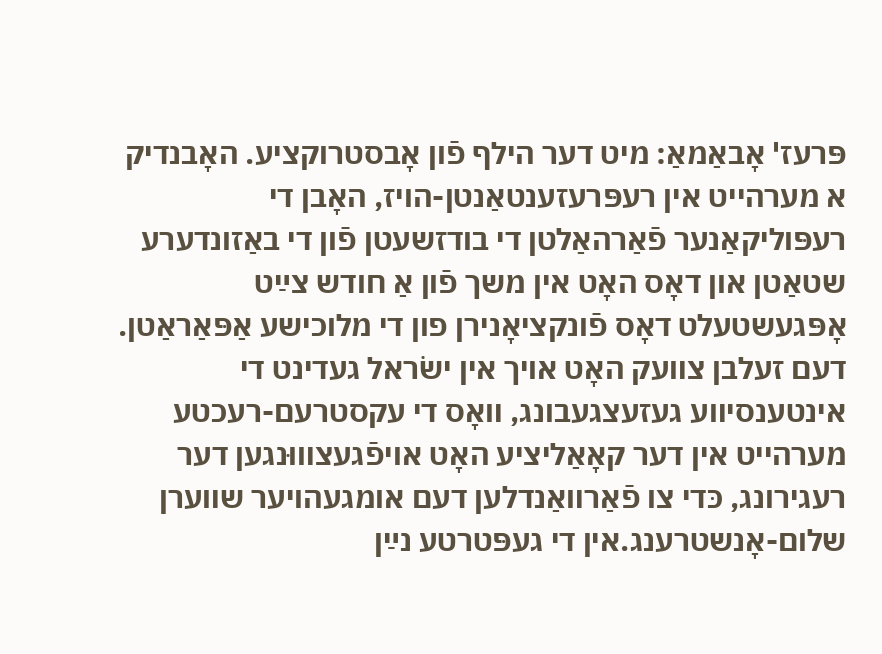פּרעז' אָבאַמאַ: מיט דער הילף פֿון אָבסטרוקציע. האָבנדיק א מערהייט אין רעפּרעזענטאַנטן-הויז, האָבן די רעפּוליקאַנער פֿאַרהאַלטן די בודזשעטן פֿון די באַזונדערע שטאַטן און דאָס האָט אין משך פֿון אַ חודש צײַט אָפּגעשטעלט דאָס פֿונקציאָנירן פון די מלוכישע אַפּאַראַטן. דעם זעלבן צװעק האָט אויך אין ישׂראל געדינט די אינטענסיװע געזעצגעבונג, װאָס די עקסטרעם-רעכטע מערהייט אין דער קאָאַליציע האָט אויפֿגעצװוּנגען דער רעגירונג, כּדי צו פֿאַרװאַנדלען דעם אומגעהויער שװערן שלום-אָנשטרענג.אין די געפּטרטע נײַן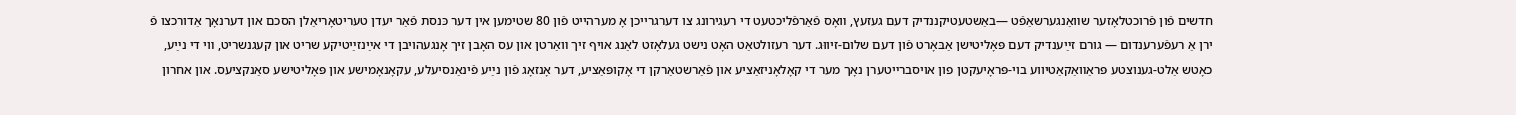חדשים פֿון פֿרוכטלאָזער שװאַנגערשאַפֿט —באַשטעטיקננדיק דעם געזעץ, װאָס פֿאַרפֿליכטעט די רעגירונג צו דערגרייכן אָ מערהייט פֿון 80 שטימען אין דער כּנסת פֿאַר יעדן טעריטאָריאַלן הסכם און דערנאָך אַדורכצו פֿ ירן אַ רעפֿערענדום — גורם זײַענדיק דעם פּאָליטישן אַבּאָרט פֿון דעם שלום-זיווּג. דער רעזולטאַט האָט נישט געלאָזט לאַנג אויף זיך װאַרטן און עס האָבן זיך אָנגעהויבן די אײַנזײַטיקע שריט און קעגנשריט, װי די נײַע, כאָטש אַלט-גענוצטע פּראַװאַקאַטיווע בוי-פּראָיעקטן פון אויסברײטערן נאָך מער די קאָלאָניזאַציע און פֿאַרשטאַרקן די אָקופּאַציע, דער אָנזאָג פֿון נײַע פֿינאַנסיעלע, עקאָנאָמישע און פּאָליטישע סאַנקציעס. און אחרון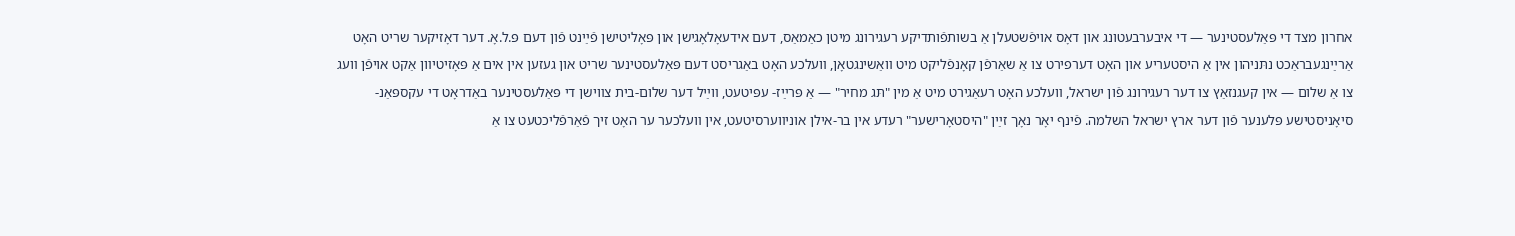אחרון מצד די פּאַלעסטינער — די איבערבעטונג און דאָס אויפֿשטעלן אַ בשותפֿותדיקע רעגירונג מיטן כאַמאַס, דעם אידעאָלאָגישן און פּאָליטישן פֿײַנט פֿון דעם פּ.ל.אָ. דער דאָזיקער שריט האָט אַרײַנגעבראַכט נתּניהון אין אַ היסטעריע און האָט דערפירט צו אַ שאַרפֿן קאָנפֿליקט מיט װאַשינגטאָן, װעלכע האָט באַגריסט דעם פּאַלעסטינער שריט און געזען אין אים אַ פּאָזיטיװן אַקט אויפֿן װעג צו אַ שלום — אין קעגנזאַץ צו דער רעגירונג פֿון ישראל, װעלכע האָט רעאַגירט מיט אַ מין "תּג מחיר" — אַ פּרײַז- עפּיטעט, װײַל דער שלום-בית צװישן די פּאַלעסטינער באַדראָט די עקספּאַנ- סיאָניסטישע פּלענער פֿון דער ארץ ישראל השלמה. פֿינף יאָר נאָך זײַן "היסטאָרישער" רעדע אין בר‑אילן אוניװערסיטעט, אין װעלכער ער האָט זיך פֿאַרפֿליכטעט צו אַ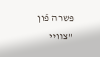פּשרה פֿון "צװײ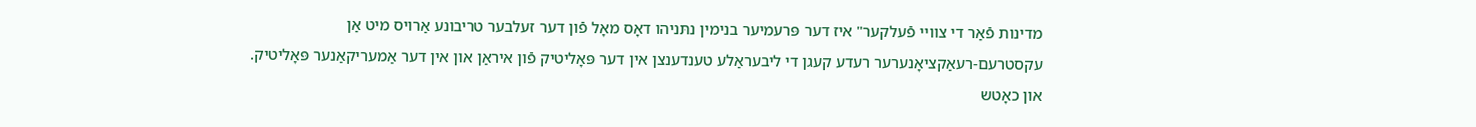מדינות פֿאַר די צװײ פֿעלקער" איז דער פּרעמיער בנימין נתּניהו דאָס מאָל פֿון דער זעלבער טריבונע אַרויס מיט אַן עקסטרעם‑רעאַקציאָנערער רעדע קעגן די ליבעראַלע טענדענצן אין דער פּאָליטיק פֿון איראַן און אין דער אַמעריקאַנער פּאָליטיק. און כאָטש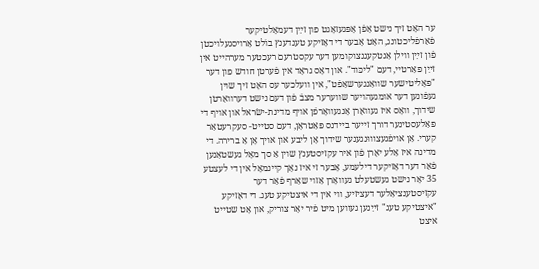ער האָט זיך נישט אָפֿן אָפּגעזאָגט פון זײַן דעמאָלטיקער פֿאַרפֿליכטונג, האָט אָבער די דאָזיקע טענדענץ בוֹלט אַרויסגעלויכטן פֿון זײַן װילן אַנטקעגנצוקומען דער עקסטרעם רעכטער מערהײט אין זײַן פּאַרטיי, דעם "ליכּוד". און דאָס גראָד אין פֿערטן חודש פון דער "פּאָליטישער שװאַנגערשאַפֿט", אין װעלכער עס האָט זיך שוין געפֿונען דער אומגעהויער שװערער מצבֿ פֿון דעם נישט דערוואַרטן שידוך, װאָס איז געװאָרן אָנגעװאָרפֿן אויף מדינת‑ישׂראל און אויף די פּאַלעסטינער דורך זייער בײדנס פּאַטראָן, דעם סטייט‑ סעקרעטאַר קערי. אַן אויפֿגעצװוּנגענער שידוך אָן ליבע און אויך אָן אַ ברירה. די מדינה איז אַלע יאָרן פֿון איר עקזיסטענץ שוין אַ סך מאָל געשטאַנען פֿאַר דער דאָזיקער דילעמע, אָבער זי איז נאָך קײנמאָל אין די לעצטע 35 יאָר נישט געשטעלט געװאָרן אַזוי שאַרף פֿאַר דער עקזיסטענציאַלער דעציזיע, װי אין די איצטיקע טעג. די דאָזיקע "איצטיקע טעג" זײַנען געװען מיט פֿיר יאָר צוריק, און אָט שטייט איצט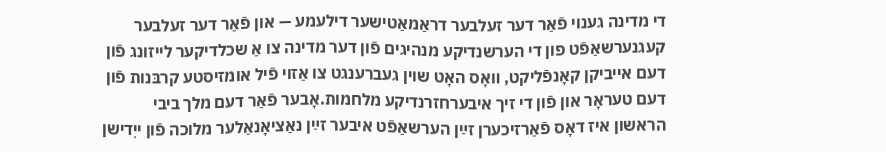די מדינה גענוי פֿאַר דער זעלבער דראַמאַטישער דילעמע — און פֿאַר דער זעלבער קעגנערשאַפֿט פון די הערשנדיקע מנהיגים פֿון דער מדינה צו אַ שכלדיקער לייזונג פֿון דעם אייביקן קאָנפֿליקט, װאָס האָט שוין געברענגט צו אַזוי פֿיל אומזיסטע קרבּנות פֿון דעם טעראָר און פֿון די זיך איבערחזרנדיקע מלחמות.אָבער פֿאַר דעם מלך ביבי הראשון איז דאָס פֿאַרזיכערן זײַן הערשאַפֿט איבער זײַן נאַציאָנאַלער מלוכה פֿון ייִדישן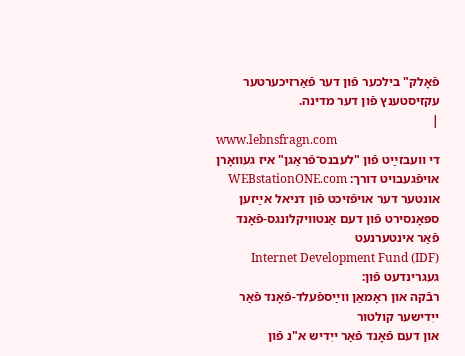פֿאָלק" בילכער פֿון דער פֿאַרזיכערטער עקזיסטענץ פֿון דער מדינה.
|
www.lebnsfragn.com
די װעבזײַט פֿון "לעבנס־פֿראַגן" איז געװאָרן אויפֿגעבויט דורך: WEBstationONE.com
אונטער דער אויפֿזיכט פֿון דניאל אײַזען
ספּאָנסירט פֿון דעם אַנטװיקלונגס-פֿאָנד פֿאַר אינטערנעט
Internet Development Fund (IDF) געגרינדעט פֿון:
רבֿקה און ראָמאַן װײַספֿעלד-פֿאָנד פֿאַר ייִדישער קולטור
און דעם פֿאָנד פֿאַר ייִדיש א"נ פֿון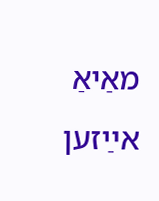מאַיאַ אײַזען